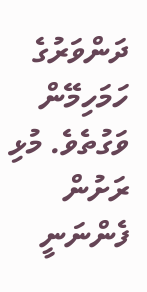ދަންވަރުގެ ހަމަހިމޭން ވަގުތެވެ. މުޅި ރަށުން ފެންނަނީ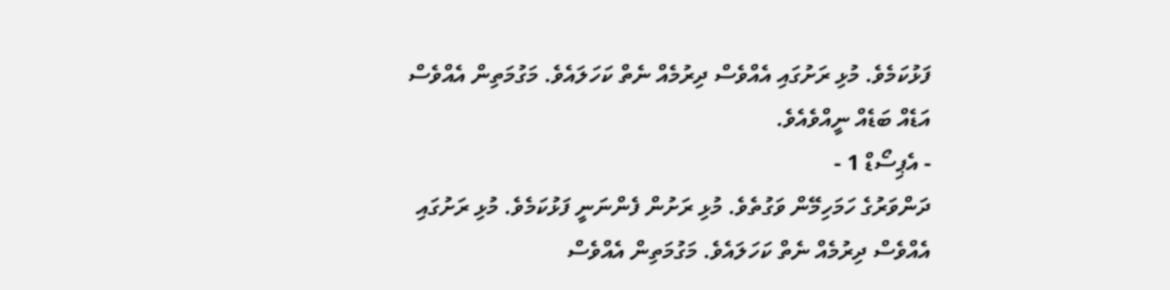ފަޅުކަމެވެ. މުޅި ރަށުގައި އެއްވެސް ދިރުމެއް ނެތް ކަހަލައެވެ. މަގުމަތިން އެއްވެސް އަޑެއް ބަޑެއް ނީއްވެއެވެ.
- އެޕިސޯޑް 1 -
ދަންވަރުގެ ހަމަހިމޭން ވަގުތެވެ. މުޅި ރަށުން ފެންނަނީ ފަޅުކަމެވެ. މުޅި ރަށުގައި އެއްވެސް ދިރުމެއް ނެތް ކަހަލައެވެ. މަގުމަތިން އެއްވެސް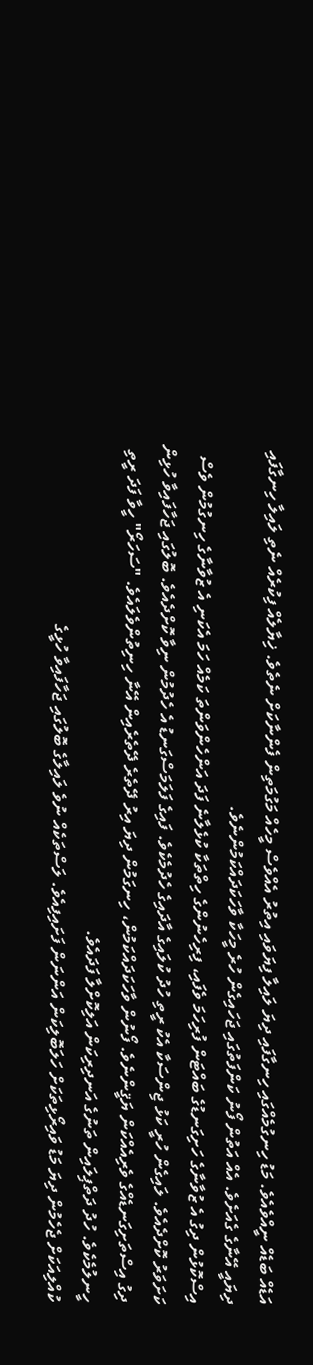އަޑެއް ބަޑެއް ނީއްވެއެވެ. މަޑު ހިނގުމެއްގައި ހިނގާފައި ދިޔަ ލައިލާ ފިޔަވައި އިތުރު އެއްވެސް މީހެއް މަގުމަތިން ފެންނާކަށް ނެތެވެ. ޚިޔާލެއް ފިކުރެއް ނެތި ލައިލާ ހިނގާފައި ދިޔައީ އޭނާގެ ގެއަށެވެ. އެއް އަތުން ފޯނު ކަންފަތުގައި ޖަހައިގެން ހުރެ މީހަކާ ވާހަކަދައްކަމުންނެވެ.
އިސްކޮޅުން ދިގު އެ ޒުވާނާގެ ހަށިގަނޑުގެ ބައްޓަން ފުރިހަމަ ވެފައި، ފިރިހެނުންގެ ހިތްތަކާ ކުޅެލާނެ ފަދަ އަންހެންވަންތަ ކަމެއް ހަމަ އެކަނި އެ ޒުވާނާގެ ހިނގުމުން ވެސް ކަށަވަރު ކޮށްދެއެވެ. ލައިގެން ހުރީ ކަޅު ޖިންސަކާ އެކު ރީތި ހުދު ކުލައިގެ އާދައިގެ ހެދުމެކެވެ. ފައިގެ ފަލަމަސްގަނޑު އެ ހެދުމުން ނިވާ ކޮށްދެއެވެ. ބޮލުގައި ޖަހާފައިވާ ހުޅިން ދިގު އިސްތަށިގަނޑެއްގެ ވެރިއެއްކަން ޔަޤީންނެވެ. ފޯނުން ވާހަކަދައްކަމުން، ހިނގަމުން ދިޔަ އިރު ދޭތެރެ ދޭތެރެއިން އޭނާ ހިނިތުންވެލައެވެ. "ސަހަރޯ" ހީވާ ފަދަ ރީތި ހީނލުމެކެވެ. ހުދު ދަތްޕިލައިން ތަނުގެ އަނދިރިކަން އަލިކޮށްލާ ފަދައެވެ.
ކުއްލިއަކަށް ޖެހެމުން ދިޔަ މަޑު ވައިރޯޅިތަކަށް ހަލަބޮލިކަން އަންނަން ފަށައިފިއެވެ. ލަސްތަކެއް ނުވެ ލައިލާގެ ބޮލުގައި ޖަހާފައިވާ ހުޅީގެ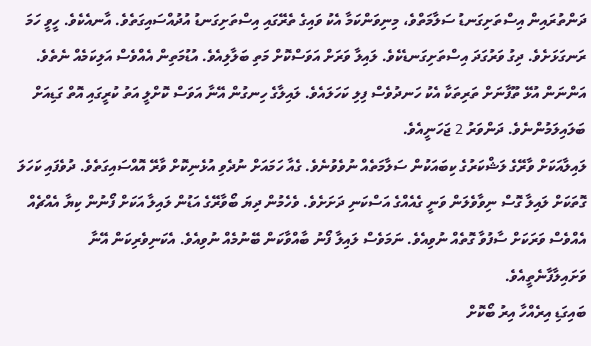ދަންތުރައިން އިސްތަށިގަނޑު ސަލާމަތްވެ، މިނިވަންކަމާ އެކު ވައިގެ ތެރޭގައި އިސްތަށިގަނޑު އުދުއްސައިގަތެވެ. އާނއެކެވެ. ހީވީ ހަމަ ރަނގަޅަށެވެ. ދިގު ވަރުގަދަ އިސްތަށިގަނޑެކެވެ. ލައިލާ ވަރަށް އަވަސްކޮށް މަތި ބަލާލިއެވެ. އުޑުމަތިން އެއްވެސް އަލިކަމެއް ނެތެވެ. އަންނަން އުޅޭ ތޫފާނަށް ތަރިތަކާ އެކު ހަނދުވެސް ފިލި ކަހަލައެވެ. ލައިލާގެ ހިނގުން އޭނާ އަވަސް ކޮށްލީ އަތު ކުރީގައި އޮތް ގަޑިއަށް ބަލައިލަމުންނެވެ. ދަންވަރު 2 ޖަހަނީއެވެ.
ލައިލާއަކަށް ވާރޭގެ ލަޝްކަރުގެ ކިބައަކުން ސަލާމަތެއް ނުވެވުނެވެ. ގެއާ ހަމައަށް ނުދެވި އުޅެނިކޮށް ވާރޭ އޮއްސައިގަތެވެ. ދުވެފައި ކަހަލަ ގޮތަކަށް ލައިލާ ގޮސް ނިވާވެލަން ވަނީ ގެއެއްގެ އަސްކަނި ދަށަށެވެ. ވެހެމުން ދިޔަ ބޯވާރޭގެ އަޑުން ލައިލާ އަކަށް ފޯނުން ކިޔާ އެއްޗެއް އެއްވެސް ވަރަކަށް ސާފުވާ ގޮތެއް ނުވިއެވެ. ނަމަވެސް ލައިލާ ފޯނު ބާއްވާކަން ބޭނުމެއް ނުވިއެވެ. އެކަނިވެރިކަން އޭނާ ވަށައިލާފާނެތީއެވެ.
ބައިގަޑި އިރެއްހާ އިރު ބޯކޮށް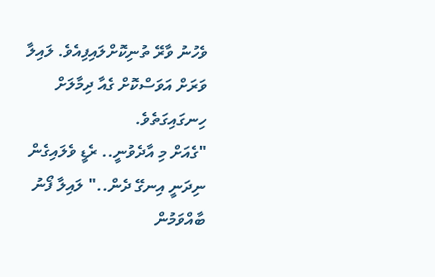ވެހުނު ވާރޭ ތުނިކޮށްލައިފިއެވެ. ލައިލާ ވަރަށް އަވަސްކޮށް ގެއާ ދިމާލަށް ހިނގައިގަތެވެ.
"ގެއަށް މި އާދެވުނީ.. ރެޑީ ވެލައިގެން ނިދަނީ އިނގޭ ދެން.." ލައިލާ ފޯނު ބާއްވަމުން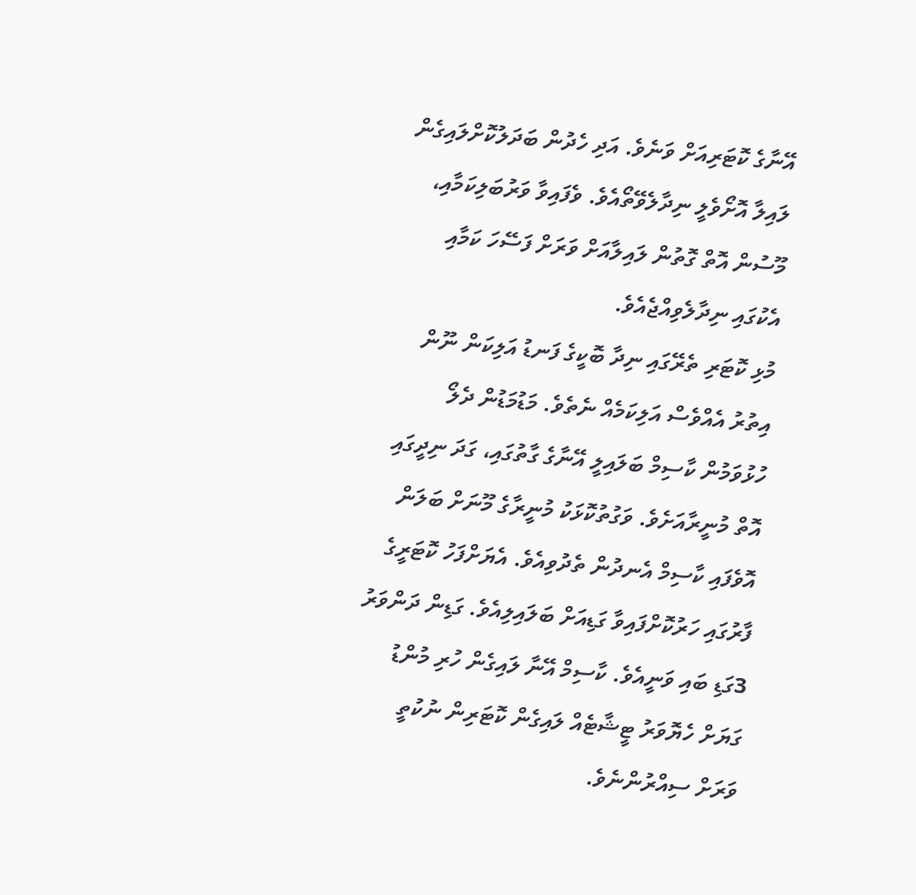އޭނާގެ ކޮޓަރިއަށް ވަނެވެ. އަދި ހެދުން ބަދަލުކޮށްލައިގެން ލައިލާ އޮށޯވެލީ ނިދާލެވޭތޯއެވެ. ވެފައިވާ ވަރުބަލިކަމާއި، މޫސުން އޮތް ގޮތުން ލައިލާއަށް ވަރަށް ފަސޭހަ ކަމާއި އެކުގައި ނިދާލެވިއްޖެއެވެ.
މުޅި ކޮޓަރި ތެރޭގައި ނިދާ ބޮކީގެ ފަނޑު އަލިކަން ނޫން އިތުރު އެއްވެސް އަލިކަމެއް ނެތެވެ. މަޑުމަޑުން ދެލޯ ހުޅުވަމުން ކާސިމް ބަލައިލީ އޭނާގެ ގާތުގައި، ގަދަ ނިދީގައި އޮތް މުނީރާއަށެވެ. ވަގުތުކޮޅަކު މުނީރާގެ މޫނަށް ބަލަން އޮވެފައި ކާސިމް އެނދުން ތެދުވިއެވެ. އެޔަށްފަހު ކޮޓަރީގެ ފާރުގައި ހަރުކޮށްފައިވާ ގަޑިއަށް ބަލައިލިއެވެ. ގަޑިން ދަންވަރު 3ގަޑި ބައި ވަނީއެވެ. ކާސިމް އޭނާ ލައިގެން ހުރި މުންޑު ގަޔަށް ހެޔޮވަރު ޓީޝާޓެއް ލައިގެން ކޮޓަރިން ނުކުތީ ވަރަށް ސިއްރުންނެވެ.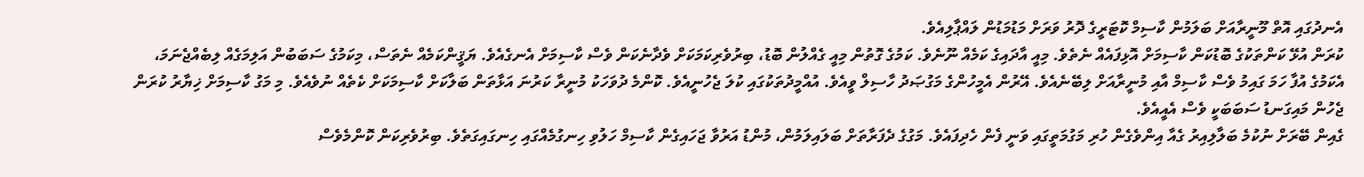އެނދުގައި އޮތް މޫނީރާއަށް ބަލަމުން ކާސިމް ކޮޓަރީގެ ދޮރު ވަރަށް މަޑުމަޑުން ލައްޕާލިއެވެ.
ކުރަން އުޅޭ ކަންތަކުގެ ބޮޑުކަން ކާސިމަށް އޮޅިފައެއް ނެތެވެ. މިއީ އާދައިގެ ކަމެއް ނޫނެވެ. ކަމުގެ ގޮތުން މިއީ ގެއްލުން ބޮޑު، ބިރުވެރިކަމަކަށް ވެދާނެކަން ވެސް ކާސިމަށް އެނގެއެވެ. ޔަޤީންކަމެއް ނެތަސް، މިކަމުގެ ސަބަބުން އަލިމަގެއް ލިބެއްޖެނަމަ، އެކަމުގެ އުފާ ހަމަ ގައިމު ވެސް ކާސިމް އާއި މުނީރާއަށް ލިބޭނެއެވެ. އޭރުން އެމީހުންގެ މަގުޞަދު ހާސިލް ވީއެވެ. އުއްމީދުތަކުގައި ކުލަ ޖެހުނީއެވެ. ކޮންމެ ދުވަހަކު މުނީރާ ކަރުނަ އަޅާތަން ބަލާކަށް ކާސިމަކަށް ކެތެއް ނުވެއެވެ. މި މަގު ކާސިމަށް ޚިޔާރު ކުރަން ޖެހުން މައިގަނޑު ސަބަބަކީ ވެސް އެއީއެވެ.
ގެއިން ބޭރަށް ނުކުމެ ބަލާލިއިރު ގެއާ އިންވެގެން ހުރި މަގުމަތީގައި ވަނީ ފެން ހެދިފައެވެ. މަގުގެ ދެފަރާތަށް ބަލައިލަމުން، މުންޑު އަރުވާ ޖަހައިގެން ކާސިމް ހަލުވި ހިނގުމެއްގައި ހިނގައިގަތެވެ. ބިރުވެރިކަން ކޮންމެވެސް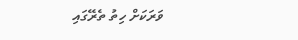ވަރަކަށް ހިތު ތެރޭގައި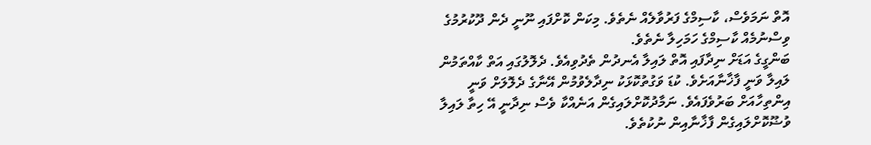އޮތް ނަމަވެސް، ކާސިމްގެ ފަރުވާލެއް ނެތެވެ. މިކަން ކޮށްފައި ނޫނީ ދެން ދޫކުރުމުގެ ވިސްނުމެއް ކާސިމްގެ ހަމަހިލާ ނެތެވެ.
ބަންގީގެ އަޑަށް ނިދާފައި އޮތް ލައިލާ އެނދުން ތެދުވިއެވެ. ދެލޮލުގައި އަތް ކާއްތަމުން ލައިލާ ވަނީ ފާޚާނާއަށެވެ. ކުޑަ ވަގުތުކޮޅަކު ނިދާލެވުމުން އޭނާގެ ދެލޮލަށް ވަނީ އިންތިހާއަށް ބަރުވެފައެވެ. ނަމާދުކޮށްލައިގެން އަނެއްކާ ވެސް ނިދާނީ އޭ ހިތާ ލައިލާ ވުޟޫކޮށްލައިގެން ފާޚާނާއިން ނުކުތެވެ.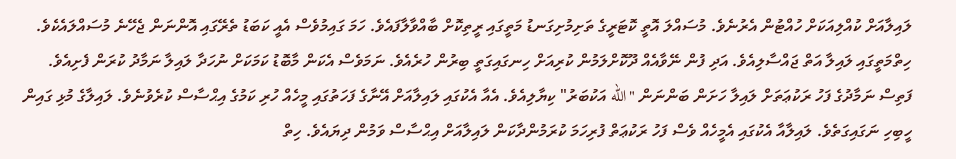ލައިލާއަށް ކުއްލިއަކަށް ހުއްޓުން އެރުނެވެ. މުސައްލަ އޮތީ ކޮޓަރީގެ ތަށިމުށިގަނޑު މަތީގައި ރީތިކޮށް ބާއްވާލާފައެވެ. ހަމަ ގައިމުވެސް އެއީ ކަބަޑު ތެރޭގައި އޮންނަން ޖެހޭނެ މުސައްލައެކެވެ. ހިތްމަތީގައި ލައިލާ އަތް ޖައްސާލިއެވެ. އަދި ފުން ނޭވާއެއް ދޫކޮށްލަމުން ކުރިއަށް ހިނގައިގަތީ ބިރުން ހުރެއެވެ. ނަމަވެސް އެކަން މާބޮޑު ކަމަކަށް ނުހަދާ ލައިލާ ނަމާދު ކުރަން ފެށިއެވެ.
ފަތިސް ނަމާދުގެ ފަހު ރަކުޢަތަށް ލައިލާ ހަށަން ބަންނަން "الله އަކުބަރު" ކިޔާލިއެވެ. އެއާ އެކުގައި ލައިލާއަށް އޭނާގެ ފަހަތުގައި މީހެއް ހުރި ކަމުގެ އިޙްސާސް ކުރެވުނެވެ. ލައިލާގެ މުޅި ގައިން ހީބިހި ނަގައިގަތެވެ. ލައިލާއާ އެކުގައި އެމީހެއް ވެސް ފަހު ރަކުޢަތް ފުރިހަމަ ކުރަމުންދާކަން ލައިލާއަށް އިޙްސާސް ވަމުން ދިޔައެވެ. ހިތް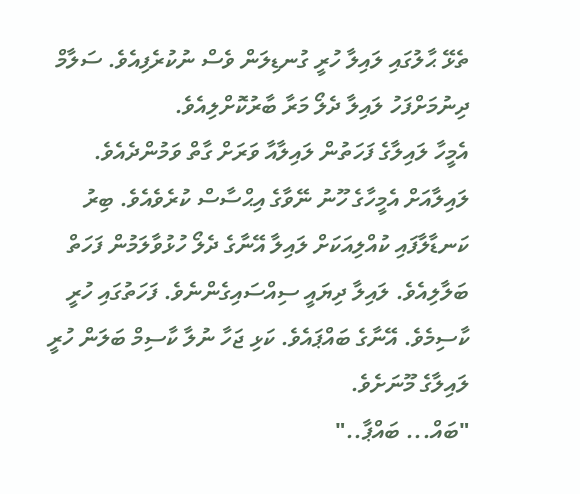ތެޅޭ ޙާލުގައި ލައިލާ ހުރީ ގުނޑިލަން ވެސް ނުކުރެފިއެވެ. ސަލާމް ދިނުމަށްފަހު ލައިލާ ދެލޯ މަރާ ބާރުކޮށްލިއެވެ.
އެމީހާ ލައިލާގެ ފަހަތުން ލައިލާއާ ވަރަށް ގާތް ވަމުންދެއެވެ. ލައިލާއަށް އެމީހާގެ ހޫނު ނޭވާގެ އިޙްސާސް ކުރެވެއެވެ. ބިރު ކަނޑާލާފައި ކުއްލިއަކަށް ލައިލާ އޭނާގެ ދެލޯ ހުޅުވާލަމުން ފަހަތް ބަލާލިއެވެ. ލައިލާ ދިޔައީ ސިއްސައިގެންނެވެ. ފަހަތުގައި ހުރީ ކާސިމެވެ. އޭނާގެ ބައްޕައެވެ. ކަޅި ޖަހާ ނުލާ ކާސިމް ބަލަން ހުރީ ލައިލާގެ މޫނަށެވެ.
"ބައް... ބައްޕާ.."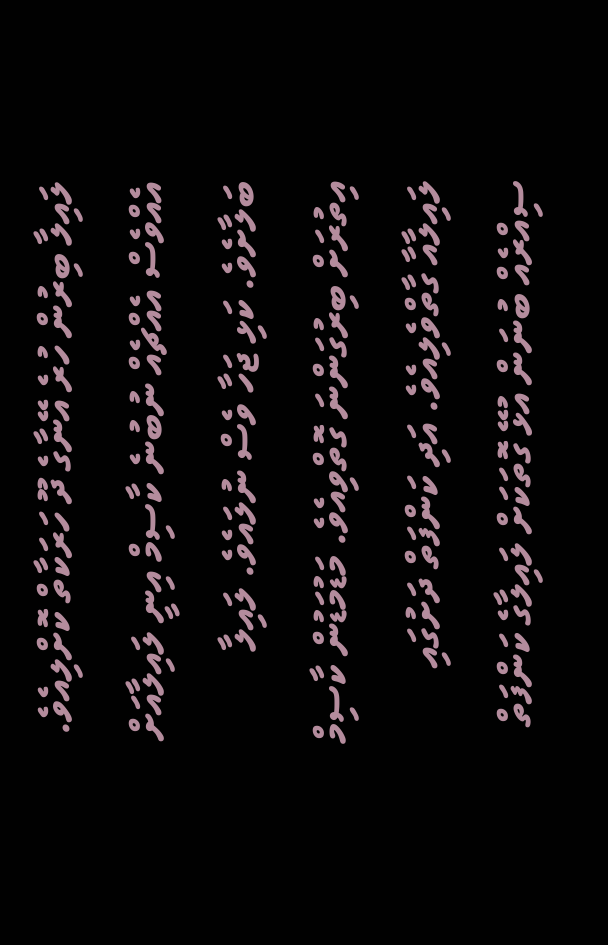ލައިލާ ބިރުން ހުރެ އޭނާގެ ދޫ ހަރަކާތް ކޮށްލިއެވެ. އެއްވެސް އެއްޗެއް ނުބުނެ ކާސިމް އިނީ ލައިލާއަށް ބަލާށެވެ. ކަޅި ޖަހާ ވެސް ނުލައެވެ. ލައިލާ އިތުރަށް ބިރުގަންނަ ގޮތްވިއެވެ. މަޑުމަޑުން ކާސިމް ލައިލާއާ ގާތްވެލިއެވެ. އަދި ކަންފަތް ދަށުގައި ސިއްރެއް ބުނަން އުޅޭ ގޮތަކަށް ލައިލާގެ ކަންފަތް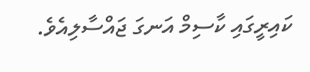ކައިރީގައި ކާސިމް އަނގަ ޖައްސާލިއެވެ.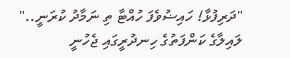"ދަރިފުޅާ! ހައިޟުވެފަ ހުއްޓާ ތި ނަމާދު ކުރަނީ.." ލައިލާގެ ކަންފަތުގެ ހިނދުރީގައި ޖެހުނީ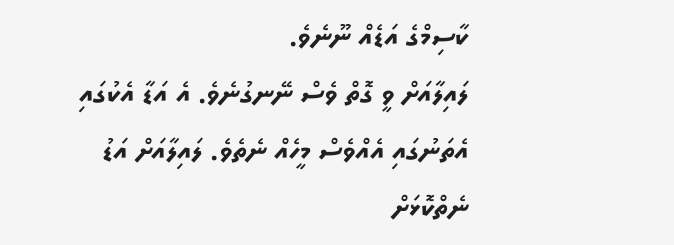ކާސިމްގެ އަޑެއް ނޫނެވެ.
ލައިލާއަށް ވީ ގޮތް ވެސް ނޭނގުނެވެ. އެ އަޑާ އެކުގައި އެތަނުގައި އެއްވެސް މީހެއް ނެތެވެ. ލައިލާއަށް އަޑު ނެތްކޮޅަށް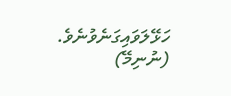ހަޅޭލަވައިގަނެވުނެވެ. (ނުނިމޭ)